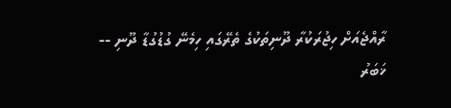ރާއްޖެއަށް ހިޖުރަކުރާ ދޫނިތަކުގެ ތެރޭގައި ހިމެނޭ ގުޑުގުޑާ ދޫނި --
ޚަބަރު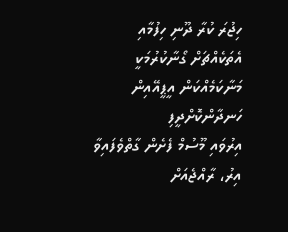ހިޖުރަ ކުރާ ދޫނި ހިފުމާއި އެތަކެއްޗަށް ގޯނާކުރުމަކީ މަނާކަމެއްކަން އީޕީއޭއިން ހަނދާންކޮށްދީފި
އިރުވައި މޫސުމް ފެށެން ގާތްވެފައިވާ އިރު، ރާއްޖެއަށް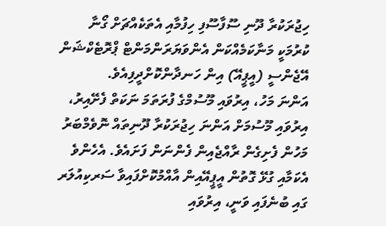ހިޖުރަކުރާ ދޫނި ސޫފާސޫފި ހިފުމާއި އެތަކެއްޗަށް ގޯނާ ކުރުމަކީ މަނާކަމެއްކަން އެންވަޔަރަންމަންޓް ޕްރޮޓެކްޝަން އޭޖެންސީ (އީޕީއޭ) އިން ހަނދާންކޮށްދީފިއެވެ.
އަންނަ މަހު، އިރުވައި މޫސުމްގެ ފުރަތަމަ ނަކަތް ފެށޭއިރު، އިރުވައި މޫސުމަށް އަންނަ ހިޖުރަކުރާ ދޫނިތައް ނޮވެމްބަރު މަހުން ފެށިގެން ރާއްޖެއިން ފެންނަން ފަށައެވެ. އެހެންވެ އެކަމާއި ގުޅޭ ގޮތުން އީޕީއޭއިން އާއްމުކޮށްފައިވާ ސަރކިއުލަރ ގައި ބުނެފައި ވަނީ، އިރުވައި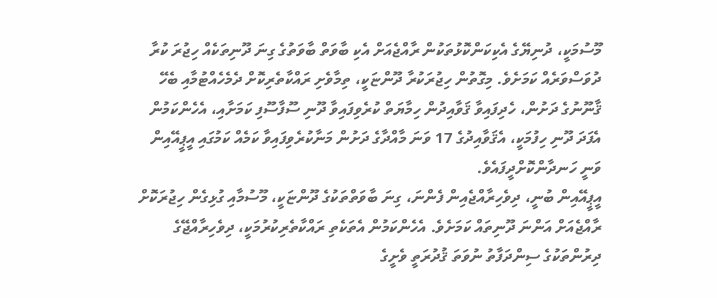މޫސުމަކީ، ދުނިޔޭގެ އެކިކަންކޮޅުތަކުން ރާއްޖެއަށް އެކި ބާވަތް ބާވަތުގެ ގިނަ ދޫނިތަކެއް ހިޖުރަ ކުރާ ދުވަސްވަރެއް ކަމަށެވެ. މިގޮތުން ހިޖުރަކުރާ ދޫންޏަކީ، ތިމާވެށި ރައްކާތެރިކޮށް ދެމެހެއްޓުމާއި ބެހޭ ޤާނޫނުގެ ދަށުން، ހެދިފައިވާ ޤަވާއިދުން ހިމާޔަތް ކުރެވިފައިވާ ދޫނި ސޫފާސޫފި ކަމަށާއި، އެހެންކަމުން އެފަދަ ދޫނި ހިފުމަކީ، އެޤަވާއިދުގެ 17 ވަނަ މާއްދާގެ ދަށުން މަނާކުރެވިފައިވާ ކަމެއް ކަމުގައި އީޕީއޭއިން ވަނީ ހަނދާންކޮށްދީފައެވެ.
އީޕީއޭއިން ބުނީ، ދިވެހިރާއްޖެއިން ފެންނަ، ގިނަ ބާވަތްތަކުގެ ދޫންޏަކީ، މޫސުމާއި ގުޅިގެން ހިޖުރަކޮށް ރާއްޖެއަށް އަންނަ ދޫނިތައް ކަމަށެވެ. އެހެންކަމުން އެތަކެތި ރައްކާތެރިކުރުމަކީ، ދިވެހިރާއްޖޭގެ ދިރުންތަކުގެ ސިންދަފާތު ނުވަތަ ޤުދުރަތީ ވެށީގެ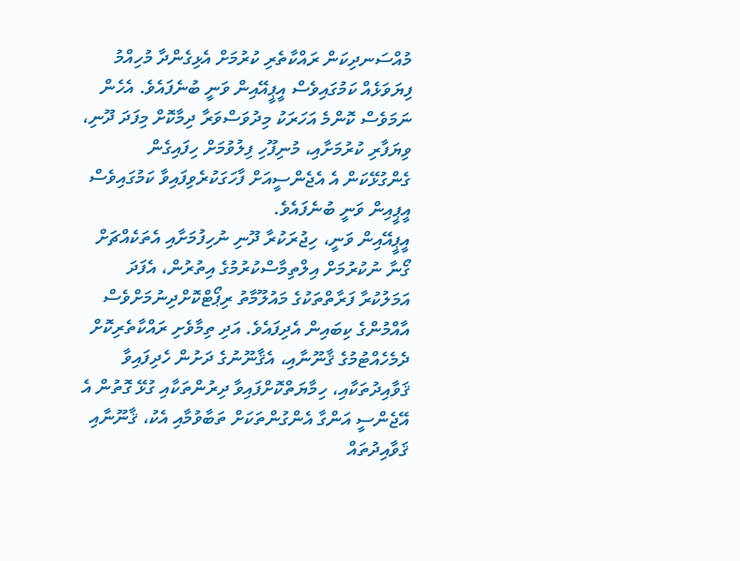މުއްސަނދިކަން ރައްކާތެރި ކުރުމަށް އެޅިގެންދާ މުހިއްމު ފިޔަވަޅެއް ކަމުގައިވެސް އީޕީއޭއިން ވަނީ ބުނެފައެވެ. އެހެން ނަމަވެސް ކޮންމެ އަހަރަކު މިދުވަސްވަރާ ދިމާކޮށް މިފަދަ ދޫނި، ވިޔަފާރި ކުރުމަށާއި، މުނިފޫހި ފިލުވުމަށް ހިފައިގެން ގެންގުޅޭކަން އެ އެޖެންސީއަށް ފާހަގަކުރެވިފައިވާ ކަމުގައިވެސް އީޕީއިން ވަނީ ބުނެފައެވެ.
އީޕީއޭއިން ވަނީ، ހިޖުރަކުރާ ދޫނި ނުހިފުމަށާއި އެތަކެއްޗަށް ގޯނާ ނުކުރުމަށް އިލްތިމާސްކުރުމުގެ އިތުރުން، އެފަދަ އަމަލުކުރާ ފަރާތްތަކުގެ މައުލޫމާތު ރިޕޯޓްކޮށްދިނުމަށްވެސް އާއްމުންގެ ކިބައިން އެދިފައެވެ. އަދި ތިމާވެށި ރައްކާތެރިކޮށް ދެމެހެއްޓުމުގެ ޤާނޫނާއި، އެޤާނޫނުގެ ދަށުން ހެދިފައިވާ ޤަވާއިދުތަކާއި، ހިމާޔަތްކޮށްފައިވާ ދިރުންތަކާއި ގުޅޭ ގޮތުން އެ އޭޖެންސީ އަންގާ އެންގުންތަކަށް ތަބާވުމާއި އެކު، ޤާނޫނާއި ޤަވާއިދުތައް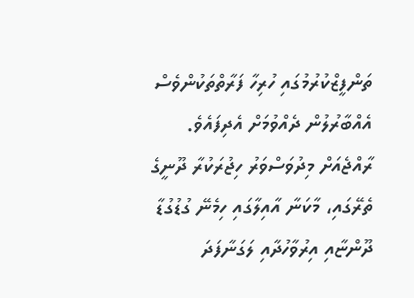ތަންފީޒްކުރުމުގައި ހުރިހާ ފަރާތްތަކުންވެސް އެއްބާރުލުން ދެއްވުމަށް އެދިފައެވެ.
ރާއްޖެއަށް މިދުވަސްވަރު ހިޖުރަކުރާ ދޫނީގެ ތެރޭގައި، މާކަނާ އާއިލާގައި ހިމެނޭ ގުޑުގުޑާ ދޫންޏާއި އިރުވާހުދާއި ލަގަނާފަދަ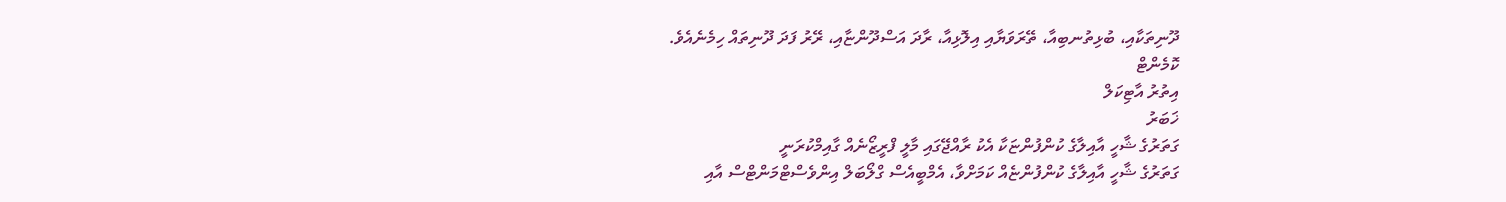ދޫނިތަކާއި، ބުޅިތުނބިއާ، ތޭރަވަޔާއި އިލޮޅިއާ، ރާދަ އަސްދޫންޏާއި، ރޭރު ފަދަ ދޫނިތައް ހިމެނެއެވެ.
ކޮމެންޓް
އިތުރު އާޓިކަލް
ޚަބަރު
ގަތަރުގެ ޝާހީ އާއިލާގެ ކުންފުންޏަކާ އެކު ރާއްޖޭގައި މާލީ ފްރީޒޯނެއް ގާއިމްކުރަނީ
ގަތަރުގެ ޝާހީ އާއިލާގެ ކުންފުންޏެއް ކަމަށްވާ، އެމްބީއެސް ގްލޯބަލް އިންވެސްޓްމަންޓްސް އާއި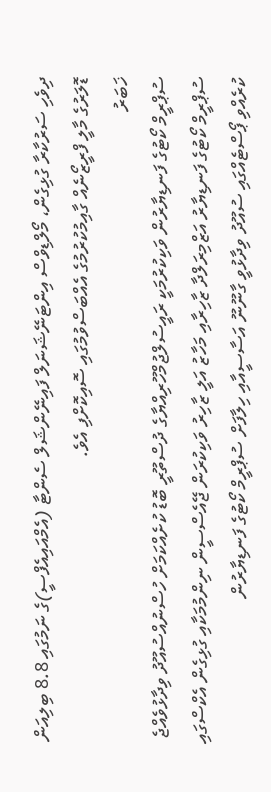ދިވެހި ސަރުކާރާ ގުޅިގެން، މޯލްޑިވްސް އިންޓަނޭޝަނަލް ފައިނޭންޝަލް ސެންޓާ (އެމްއައިއެފްސީ)ގެ ނަމުގައި 8.8 ބިލިއަން ޑޮލަރުގެ މާލީ ފްރީޒޯނެއް ގާއިމުކުރުމުގެ އެއްބަސްވުމުގައި ސޮއިކޮށްފި އެވެ.
ޚަބަރު
ސުޕްރީމް ކޯޓުގެ ފަނޑިޔާރުން ވަކިކުރުމަކީ ރައީސުލްޖުމްހޫރިއްޔާގެ ދުސްތޫރީ ބޮޑު ކުށެއްކަމަށް ހުސްނުއްސުއޫދު ވިދާޅުވެއްޖެ
ސުޕްރީމް ކޯޓުގެ ފަނޑިޔާރު އަޒްމިރަލްދާ ޒާހިރާއި މަހާޒު އަލީ ޒާހިރު ވަކިކުރަން ޖޭއެސްސީން ނިންމުމަކާއި ގުޅިގެން އެކްސްގައި ކުރެއްވި ޕޯސްޓެއްގައި ސުއޫދު ވިދާޅުވީ ގާނޫނޫ އަސާސީއާއި ހިލާފަށް ސުޕްރީމް ކޯޓުގެ ފަނޑިޔާރުން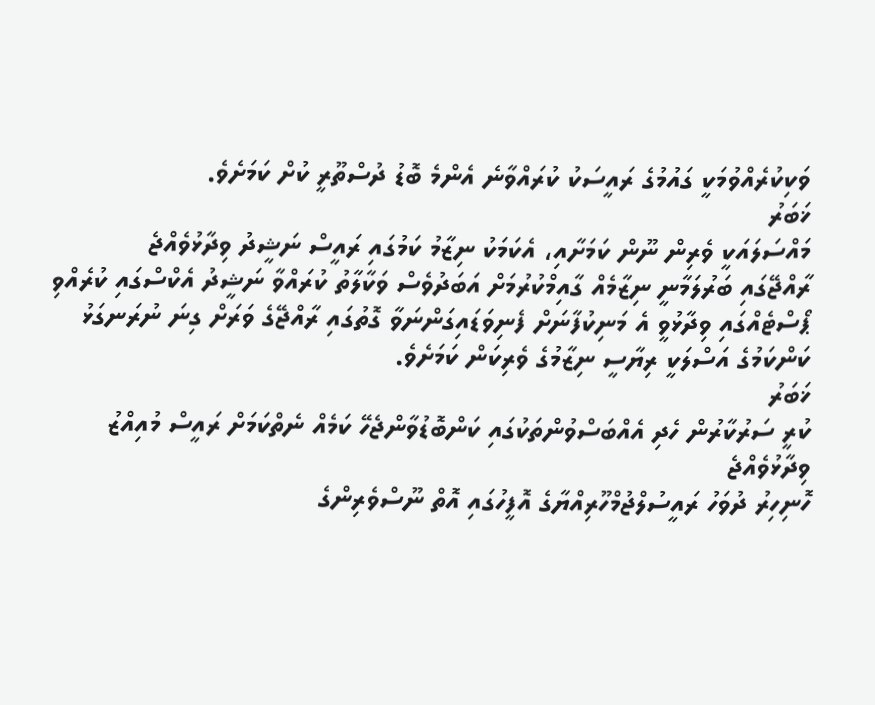ވަކިކުރެއްވުމަކީ ގައުމުގެ ރައީސަކު ކުރައްވާނެ އެންމެ ބޮޑު ދުސްތޫރީ ކުށް ކަމަށެވެ.
ޚަބަރު
މައްސަލައަކީ ވެރިން ނޫން ކަމަށާއި، އެކަމަކު ނިޒާމު ކަމުގައި ރައީސް ނަޝީދު ވިދާޅުވެއްޖެ
ރާއްޖޭގައި ބަރުލަމާނީ ނިޒާމެއް ގާއިމްކުރުމަށް އަބަދުވެސް ވަކާލާތު ކުރައްވާ ނަޝީދު އެކްސްގައި ކުރެއްވި ޕޯސްޓެއްގައި ވިދާޅުވީ އެ މަނިކުފާނަށް ފެނިވަޑައިގަންނަވާ ގޮތުގައި ރާއްޖޭގެ ވަރަށް ގިނަ ނުރަނގަޅު ކަންކަމުގެ އަސްލަކީ ރިޔާސީ ނިޒާމުގެ ވެރިކަން ކަމަށެވެ.
ޚަބަރު
ކުރީ ސަރުކާރުން ހެދި އެއްބަސްވުންތަކުގައި ކަންބޮޑުވާންޖެހޭ ކަމެއް ނެތްކަމަށް ރައީސް މުއިއްޒު ވިދާޅުވެއްޖެ
ހޮނިހިރު ދުވަހު ރައީސުލްޖުމްހޫރިއްޔާގެ އޮފީހުގައި އޮތް ނޫސްވެރިންގެ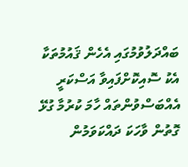ބައްދަލުވުމުގައި އެހެން ޤައުމުތަކާ އެކު ސޮއިކޮށްފައިވާ އަސްކަރީ އެއްބަސްވުންތައް ހާމަ ކުރުމާ ގުޅޭ ގޮތުން ވާހަކަ ދައްކަވަމުން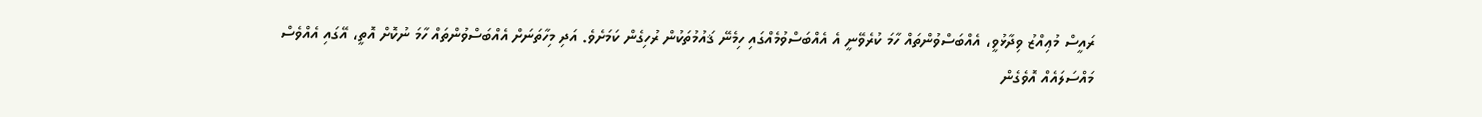ރައީސް މުޢިއްޒު ވިދާޅުވީ، އެއްބަސްވުންތައް ހާމަ ކުރެވޭނީ އެ އެއްބަސްވުމެއްގައި ހިމެނޭ ޤައުމުތަކުން ރުހިގެން ކަމަށެވެ. އަދި މިހާތަނަށް އެއްބަސްވުންތައް ހާމަ ނުކޮށް އޮތީ، އޭގައި އެއްވެސް މައްސަލައެއް އޮވެގެން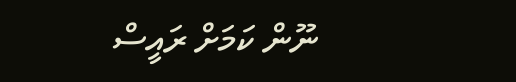ނޫން ކަމަށް ރައީސް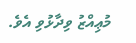މުޢިއްޒު ވިދާޅުވި އެވެ.